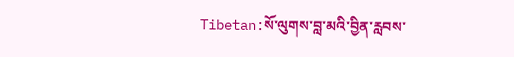Tibetan:སོ་ལུགས་བླ་མའི་བྱིན་རླབས་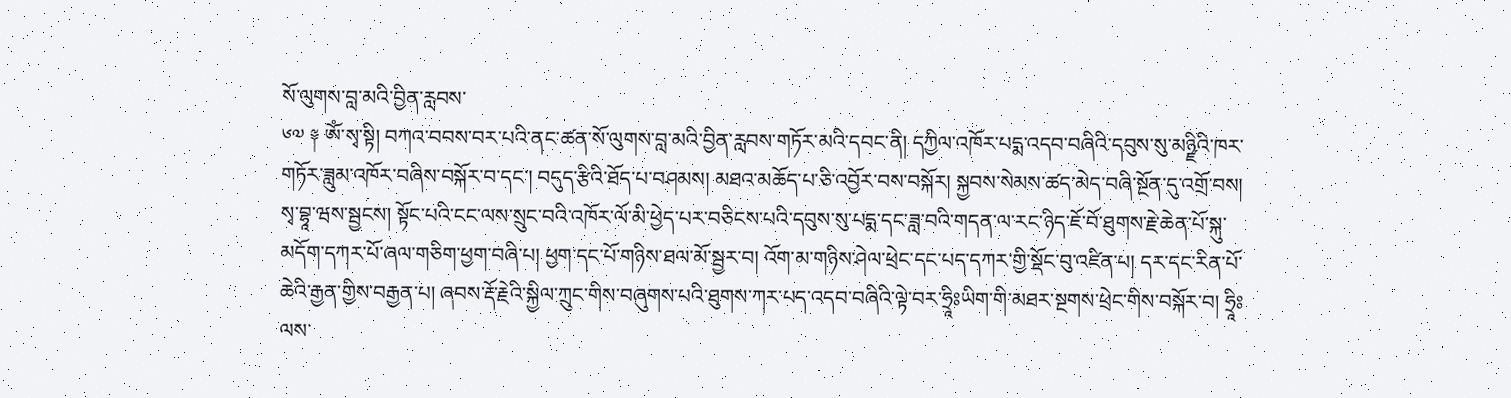སོ་ལུགས་བླ་མའི་བྱིན་རླབས་
༦༧ ༈ ༀ་སྭ་སྟི། བཀའ་བབས་བར་པའི་ནང་ཚན་སོ་ལུགས་བླ་མའི་བྱིན་རླབས་གཏོར་མའི་དབང་ནི། དཀྱིལ་འཁོར་པདྨ་འདབ་བཞིའི་དབུས་སུ་མཉྫིའི་ཁར་གཏོར་ཟླུམ་འཁོར་བཞིས་བསྐོར་བ་དང་། བདུད་རྩིའི་ཐོད་པ་བཤམས། མཐའ་མཆོད་པ་ཅི་འབྱོར་བས་བསྐོར། སྐྱབས་སེམས་ཚད་མེད་བཞི་སྔོན་དུ་འགྲོ་བས། སྭ་བྷཱ་ཝས་སྦྱངས། སྟོང་པའི་ངང་ལས་སྲུང་བའི་འཁོར་ལོ་མི་ཕྱེད་པར་བཅིངས་པའི་དབུས་སུ་པདྨ་དང་ཟླ་བའི་གདན་ལ་རང་ཉིད་ཇོ་བོ་ཐུགས་རྗེ་ཆེན་པོ་སྐུ་མདོག་དཀར་པོ་ཞལ་གཅིག་ཕྱག་བཞི་པ། ཕྱག་དང་པོ་གཉིས་ཐལ་མོ་སྦྱར་བ། འོག་མ་གཉིས་ཤེལ་ཕྲེང་དང་པད་དཀར་གྱི་སྡོང་བུ་འཛིན་པ། དར་དང་རིན་པོ་ཆེའི་རྒྱན་གྱིས་བརྒྱན་པ། ཞབས་རྡོ་རྗེའི་སྐྱིལ་ཀྲུང་གིས་བཞུགས་པའི་ཐུགས་ཀར་པད་འདབ་བཞིའི་ལྟེ་བར་ཧྲཱིཿཡིག་གི་མཐར་སྔགས་ཕྲེང་གིས་བསྐོར་བ། ཧྲཱིཿལས་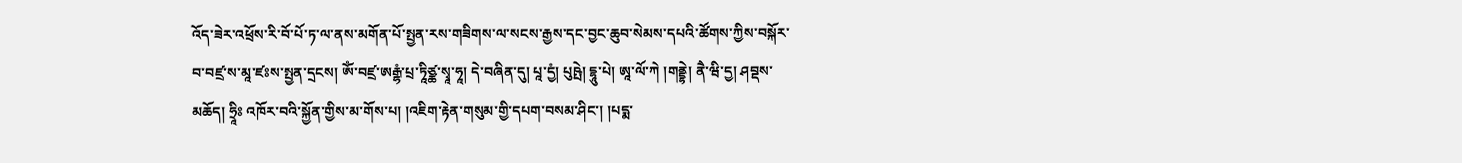འོད་ཟེར་འཕྲོས་རི་བོ་པོ་ཏ་ལ་ནས་མགོན་པོ་སྤྱན་རས་གཟིགས་ལ་སངས་རྒྱས་དང་བྱང་ཆུབ་སེམས་དཔའི་ཚོགས་ཀྱིས་བསྐོར་བ་བཛྲ་ས་མཱ་ཛཿས་སྤྱན་དྲངས། ༀ་བཛྲ་ཨརྒྷཾ་པྲ་ཏཱིཙྪ་སྭཱ་ཧཱ། དེ་བཞིན་དུ། པཱ་དྱཾ། པུཥྤེ། དྷཱུ་པེ། ཨཱ་ལོ་ཀེ །གནྡྷེ། ནཻ་ཝི་དྱ། ཤབྡས་མཆོད། ཧྲཱིཿ འཁོར་བའི་སྐྱོན་གྱིས་མ་གོས་པ། །འཇིག་རྟེན་གསུམ་གྱི་དཔག་བསམ་ཤིང་། །པདྨ་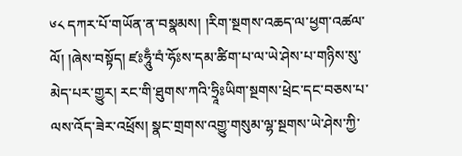༦༨ དཀར་པོ་གཡོན་ན་བསྣམས། །རིག་སྔགས་འཆད་ལ་ཕྱག་འཚལ་ལོ། །ཞེས་བསྟོད། ཛཿཧཱུྃ་བཾ་ཧོཿས་དམ་ཚིག་པ་ལ་ཡེ་ཤེས་པ་གཉིས་སུ་མེད་པར་གྱུར། རང་གི་ཐུགས་ཀའི་ཧྲཱིཿཡིག་སྔགས་ཕྲེང་དང་བཅས་པ་ལས་འོད་ཟེར་འཕྲོས། སྣང་གྲགས་འགྱུ་གསུམ་ལྷ་སྔགས་ཡེ་ཤེས་ཀྱི་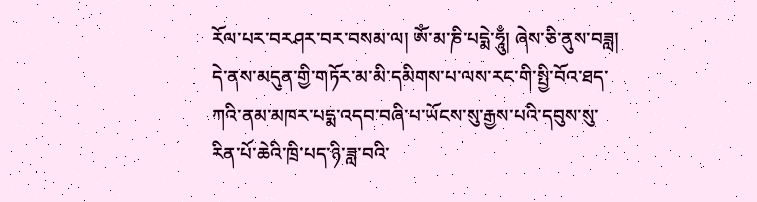རོལ་པར་བརཤར་བར་བསམ་ལ། ༀ་མ་ཎི་པདྨེ་ཧཱུྃ། ཞེས་ཅི་ནུས་བཟླ། དེ་ནས་མདུན་གྱི་གཏོར་མ་མི་དམིགས་པ་ལས་རང་གི་སྤྱི་བོའ་ཐད་ཀའི་ནམ་མཁར་པདྨ་འདབ་བཞི་པ་ཡོངས་སུ་རྒྱས་པའི་དབུས་སུ་རིན་པོ་ཆེའི་ཁྲི་པད་ཉི་ཟླ་བའི་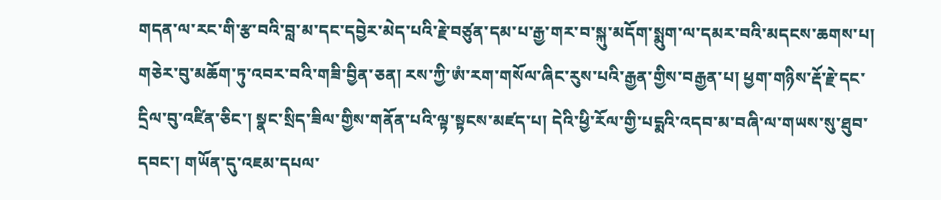གདན་ལ་རང་གི་རྩ་བའི་བླ་མ་དང་དབྱེར་མེད་པའི་རྗེ་བཙུན་དམ་པ་རྒྱ་གར་བ་སྐུ་མདོག་སྨུག་ལ་དམར་བའི་མདངས་ཆགས་པ། གཅེར་བུ་མཆོག་ཏུ་འབར་བའི་གཟི་བྱིན་ཅན། རས་ཀྱི་ཨཾ་རག་གསོལ་ཞིང་རུས་པའི་རྒྱན་གྱིས་བརྒྱན་པ། ཕྱག་གཉིས་རྡོ་རྗེ་དང་དྲིལ་བུ་འཛིན་ཅིང་། སྣང་སྲིད་ཟིལ་གྱིས་གནོན་པའི་ལྟ་སྟངས་མཛད་པ། དེའི་ཕྱི་རོལ་གྱི་པདྨའི་འདབ་མ་བཞི་ལ་གཡས་སུ་ཐུབ་དབང་། གཡོན་དུ་འཇམ་དཔལ་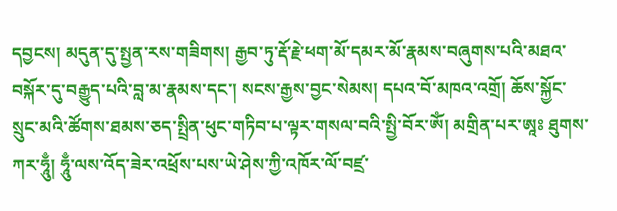དབྱངས། མདུན་དུ་སྤྱན་རས་གཟིགས། རྒྱབ་ཏུ་རྡོ་རྗེ་ཕག་མོ་དམར་མོ་རྣམས་བཞུགས་པའི་མཐའ་བསྐོར་དུ་བརྒྱུད་པའི་བླ་མ་རྣམས་དང་། སངས་རྒྱས་བྱང་སེམས། དཔའ་བོ་མཁའ་འགྲོ། ཆོས་སྐྱོང་སྲུང་མའི་ཚོགས་ཐམས་ཅད་སྤྲིན་ཕུང་གཏིབ་པ་ལྟར་གསལ་བའི་སྤྱི་བོར་ༀ། མགྲིན་པར་ཨཱཿ ཐུགས་ཀར་ཧཱུྃ། ཧཱུྃ་ལས་འོད་ཟེར་འཕྲོས་པས་ཡེ་ཤེས་ཀྱི་འཁོར་ལོ་བཛྲ་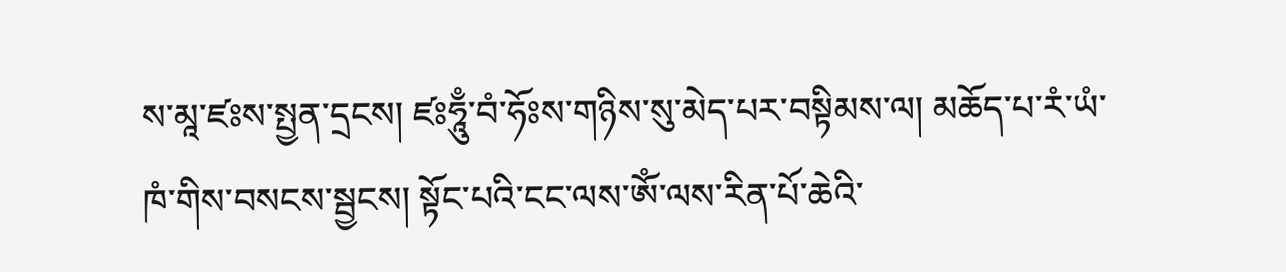ས་མཱ་ཛཿས་སྤྱན་དྲངས། ཛཿཧཱུྃ་བཾ་ཧོཿས་གཉིས་སུ་མེད་པར་བསྟིམས་ལ། མཆོད་པ་རཾ་ཡཾ་ཁཾ་གིས་བསངས་སྦྱངས། སྟོང་པའི་ངང་ལས་ༀ་ལས་རིན་པོ་ཆེའི་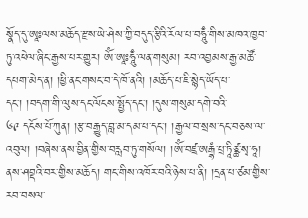སྣོད་དུ་ཨཱཿལས་མཆོད་རྫས་ཡེ་ཤེས་ཀྱི་བདུད་རྩིའི་རོལ་པ་བཧཱུྃ་གིས་མཁའ་ཁྱབ་ཏུ་འཕེལ་ཞིང་རྒྱས་པར་གྱུར། ༀ་ཨཱཿཧཱུྃ་ལན་གསུམ། རབ་འབྱམས་རྒྱ་མཚོ་དཔག་མེད་ན། །ཕྱི་ནང་གསང་བ་དེ་ཁོ་ནའི། །མཆོད་པ་ཇི་སྙེད་ཡོད་པ་དང་། །བདག་གི་ལུས་དང་ལོངས་སྤྱོད་དང་། །དུས་གསུམ་དགེ་བའི་
༦༩ དངོས་པོ་ཀུན། །རྩ་བརྒྱུད་བླ་མ་དམ་པ་དང་། །རྒྱལ་བ་སྲས་དང་བཅས་ལ་འབུལ། །བཞེས་ནས་བྱིན་གྱིས་བརླབ་ཏུ་གསོལ། །ༀ་བཛྲ་ཨརྒྷཾ་པྲ་ཏཱིཙྪ་སྭ་ཧཱ། ནས་ཤབྡའི་བར་གྱིས་མཆོད། གང་གིས་འཁོར་བའི་ཉེས་པ་ནི། །དྲན་པ་ཙམ་གྱིས་རབ་བསལ་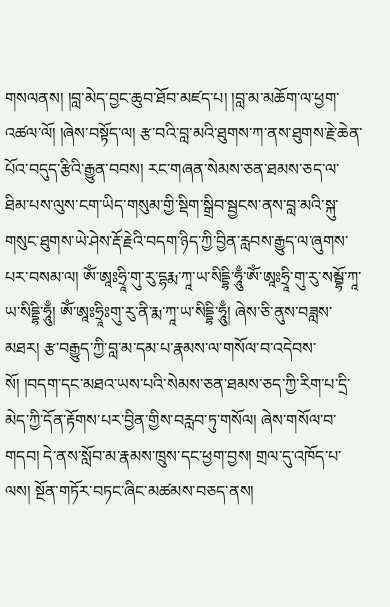གསལནས། །བླ་མེད་བྱང་ཆུབ་ཐོབ་མཛད་པ། །བླ་མ་མཆོག་ལ་ཕྱག་འཚལ་ལོ། །ཞེས་བསྟོད་ལ། རྩ་བའི་བླ་མའི་ཐུགས་ཀ་ནས་ཐུགས་རྗེ་ཆེན་པོའ་བདུད་རྩིའི་རྒྱུན་བབས། རང་གཞན་སེམས་ཅན་ཐམས་ཅད་ལ་ཐིམ་པས་ལུས་ངག་ཡིད་གསུམ་གྱི་སྡིག་སྒྲིབ་སྦྱངས་ནས་བླ་མའི་སྐུ་གསུང་ཐུགས་ཡེ་ཤེས་རྡོ་རྗེའི་བདག་ཉིད་ཀྱི་བྱིན་རླབས་རྒྱུད་ལ་ཞུགས་པར་བསམ་ལ། ༀ་ཨཱཿཧྲཱི་གུ་རུ་དྷརྨ་ཀཱ་ཡ་སིདྡྷི་ཧཱུྃ་ༀ་ཨཱཿཧྲཱི་གུ་རུ་སམྦྷོ་ཀཱ་ཡ་སིདྡྷི་ཧཱུྃ། ༀ་ཨཱཿཧྲཱིཿགུ་རུ་ནི་རྨ་ཀཱ་ཡ་སིདྡྷི་ཧཱུྃ། ཞེས་ཅི་ནུས་བཟླས་མཐར། རྩ་བརྒྱུད་ཀྱི་བླ་མ་དམ་པ་རྣམས་ལ་གསོལ་བ་འདེབས་སོ། །བདག་དང་མཐའ་ཡས་པའི་སེམས་ཅན་ཐམས་ཅད་ཀྱི་རིག་པ་དྲི་མེད་ཀྱི་དོན་རྟོགས་པར་བྱིན་གྱིས་བརླབ་ཏུ་གསོལ། ཞེས་གསོལ་བ་གདབ། དེ་ནས་སློབ་མ་རྣམས་ཁྲུས་དང་ཕྱག་བྱས། གྲལ་དུ་འཁོད་པ་ལས། སྔོན་གཏོར་བཏང་ཞིང་མཚམས་བཅད་ནས།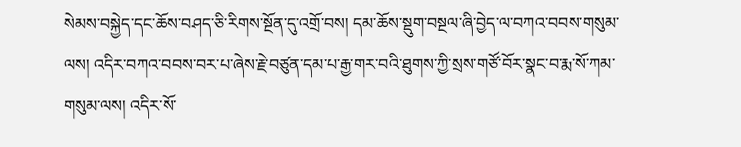སེམས་བསྐྱེད་དང་ཆོས་བཤད་ཅི་རིགས་སྔོན་དུ་འགྲོ་བས། དམ་ཆོས་སྡུག་བསྔལ་ཞི་བྱེད་ལ་བཀའ་བབས་གསུམ་ལས། འདིར་བཀའ་བབས་བར་པ་ཞེས་རྗེ་བཙུན་དམ་པ་རྒྱ་གར་བའི་ཐུགས་ཀྱི་སྲས་གཙོ་བོར་སྣང་བ་རྨ་སོ་ཀམ་གསུམ་ལས། འདིར་སོ་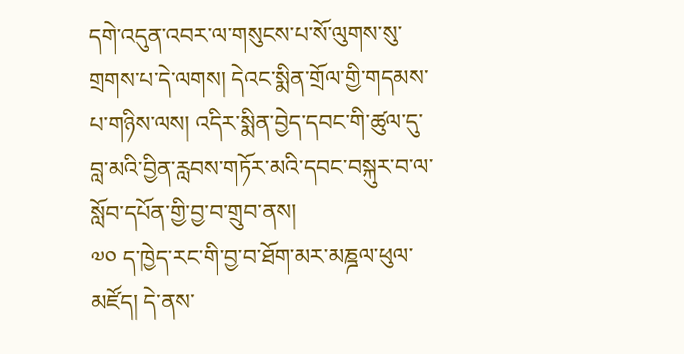དགེ་འདུན་འབར་ལ་གསུངས་པ་སོ་ལུགས་སུ་གྲགས་པ་དེ་ལགས། དེའང་སྨིན་གྲོལ་གྱི་གདམས་པ་གཉིས་ལས། འདིར་སྨིན་བྱེད་དབང་གི་ཚུལ་དུ་བླ་མའི་བྱིན་རླབས་གཏོར་མའི་དབང་བསྐུར་བ་ལ་སློབ་དཔོན་གྱི་བྱ་བ་གྲུབ་ནས།
༧༠ ད་ཁྱེད་རང་གི་བྱ་བ་ཐོག་མར་མཎྜལ་ཕུལ་མཛོད། དེ་ནས་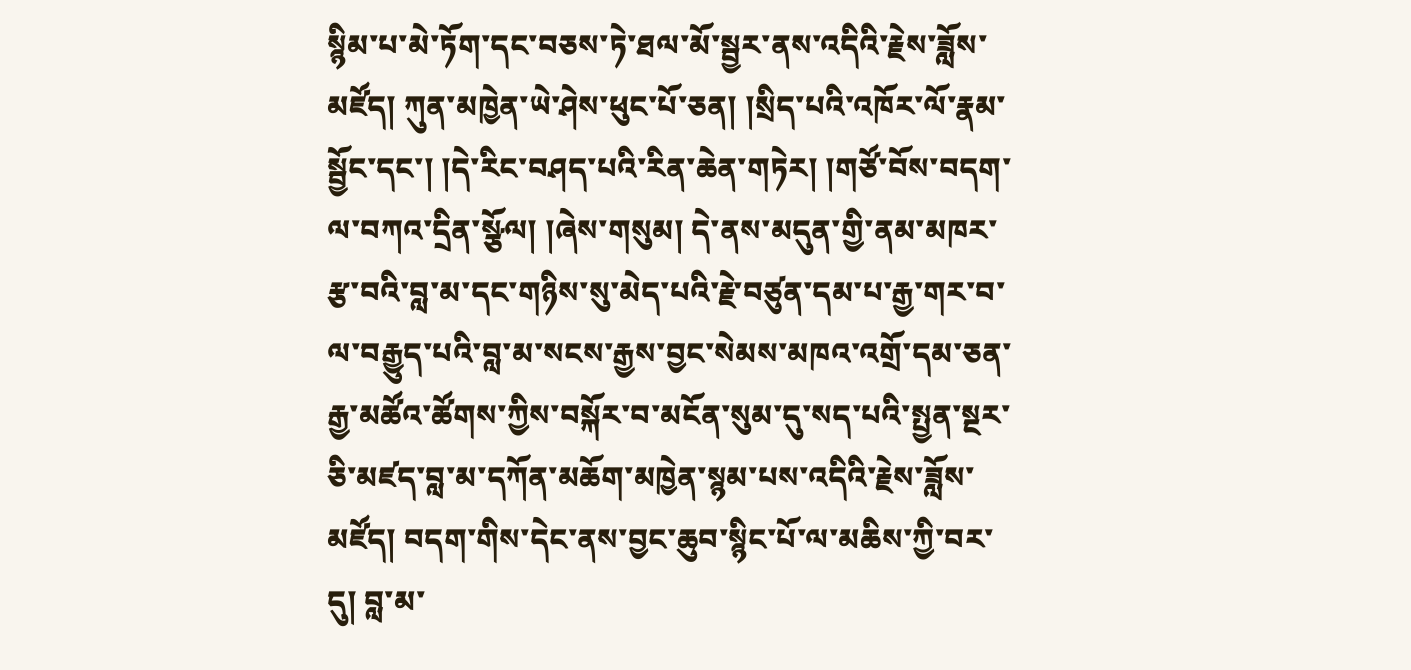སྙིམ་པ་མེ་ཏོག་དང་བཅས་ཏེ་ཐལ་མོ་སྦྱར་ནས་འདིའི་རྗེས་ཟློས་མཛོད། ཀུན་མཁྱེན་ཡེ་ཤེས་ཕུང་པོ་ཅན། །སྲིད་པའི་འཁོར་ལོ་རྣམ་སྦྱོང་དང་། །དེ་རིང་བཤད་པའི་རིན་ཆེན་གཏེར། །གཙོ་བོས་བདག་ལ་བཀའ་དྲིན་སྩོལ། །ཞེས་གསུམ། དེ་ནས་མདུན་གྱི་ནམ་མཁར་རྩ་བའི་བླ་མ་དང་གཉིས་སུ་མེད་པའི་རྗེ་བཙུན་དམ་པ་རྒྱ་གར་བ་ལ་བརྒྱུད་པའི་བླ་མ་སངས་རྒྱས་བྱང་སེམས་མཁའ་འགྲོ་དམ་ཅན་རྒྱ་མཚོའ་ཚོགས་ཀྱིས་བསྐོར་བ་མངོན་སུམ་དུ་སད་པའི་སྤྱན་སྔར་ཅི་མཛད་བླ་མ་དཀོན་མཆོག་མཁྱེན་སྙམ་པས་འདིའི་རྗེས་ཟློས་མཛོད། བདག་གིས་དེང་ནས་བྱང་ཆུབ་སྙིང་པོ་ལ་མཆིས་ཀྱི་བར་དུ། བླ་མ་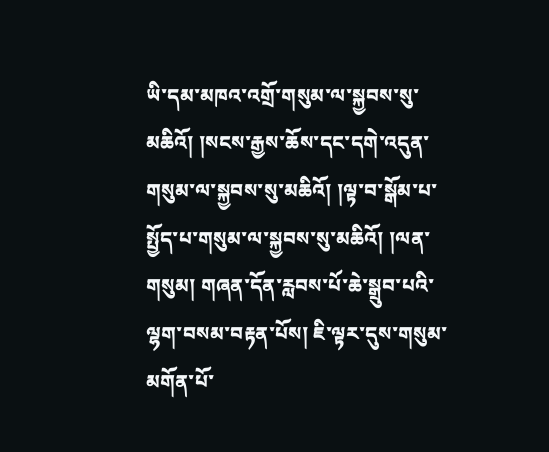ཡི་དམ་མཁའ་འགྲོ་གསུམ་ལ་སྐྱབས་སུ་མཆིའོ། །སངས་རྒྱས་ཆོས་དང་དགེ་འདུན་གསུམ་ལ་སྐྱབས་སུ་མཆིའོ། །ལྟ་བ་སྒོམ་པ་སྤྱོད་པ་གསུམ་ལ་སྐྱབས་སུ་མཆིའོ། །ལན་གསུམ། གཞན་དོན་རླབས་པོ་ཆེ་སྒྲུབ་པའི་ལྷག་བསམ་བརྟན་པོས། ཇི་ལྟར་དུས་གསུམ་མགོན་པོ་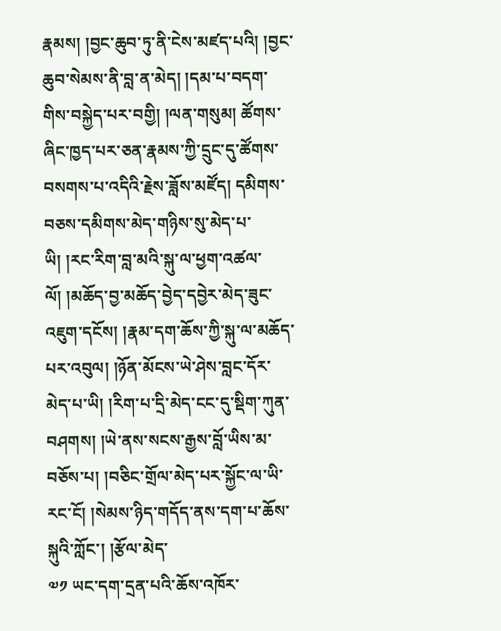རྣམས། །བྱང་ཆུབ་ཏུ་ནི་ངེས་མཛད་པའི། །བྱང་ཆུབ་སེམས་ནི་བླ་ན་མེད། །དམ་པ་བདག་གིས་བསྐྱེད་པར་བགྱི། །ལན་གསུམ། ཚོགས་ཞིང་ཁྱད་པར་ཅན་རྣམས་ཀྱི་དྲུང་དུ་ཚོགས་བསགས་པ་འདིའི་རྗེས་ཟློས་མཛོད། དམིགས་བཅས་དམིགས་མེད་གཉིས་སུ་མེད་པ་ཡི། །རང་རིག་བླ་མའི་སྐུ་ལ་ཕྱག་འཚལ་ལོ། །མཆོད་བྱ་མཆོད་བྱེད་དབྱེར་མེད་ཟུང་འཇུག་དངོས། །རྣམ་དག་ཆོས་ཀྱི་སྐུ་ལ་མཆོད་པར་འབུལ། །ཉོན་མོངས་ཡེ་ཤེས་བླང་དོར་མེད་པ་ཡི། །རིག་པ་དྲི་མེད་ངང་དུ་སྡིག་ཀུན་བཤགས། །ཡེ་ནས་སངས་རྒྱས་བློ་ཡིས་མ་བཅོས་པ། །བཅིང་གྲོལ་མེད་པར་སྐྱོང་ལ་ཡི་རང་ངོ། །སེམས་ཉིད་གདོད་ནས་དག་པ་ཆོས་སྐུའི་ཀློང་། །རྩོལ་མེད་
༧༡ ཡང་དག་དྲན་པའི་ཆོས་འཁོར་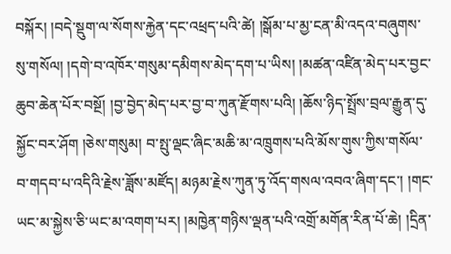བསྐོར། །བདེ་སྡུག་ལ་སོགས་རྐྱེན་དང་འཕྲད་པའི་ཚེ། །སྒོམ་པ་མྱ་ངན་མི་འདའ་བཞུགས་སུ་གསོལ། །དགེ་བ་འཁོར་གསུམ་དམིགས་མེད་དག་པ་ཡིས། །མཚན་འཛིན་མེད་པར་བྱང་ཆུབ་ཆེན་པོར་བསྔོ། །བྱ་བྱེད་མེད་པར་བྱ་བ་ཀུན་རྫོགས་པའི། །ཆོས་ཉིད་སྤྲོས་བྲལ་རྒྱུན་དུ་སྐྱོང་བར་ཤོག །ཅེས་གསུམ། བ་སྤུ་ལྡང་ཞིང་མཆི་མ་འཁྲུགས་པའི་མོས་གུས་ཀྱིས་གསོལ་བ་གདབ་པ་འདིའི་རྗེས་ཟློས་མཛོད། མཉམ་རྗེས་ཀུན་ཏུ་འོད་གསལ་འབའ་ཞིག་དང་། །གང་ཡང་མ་སྐྱེས་ཅི་ཡང་མ་འགག་པར། །མཁྱེན་གཉིས་ལྡན་པའི་འགྲོ་མགོན་རིན་པོ་ཆེ། །དྲིན་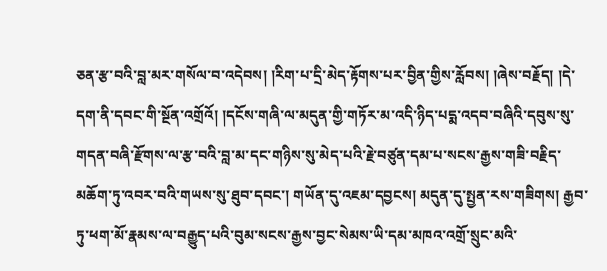ཅན་རྩ་བའི་བླ་མར་གསོལ་བ་འདེབས། །རིག་པ་དྲི་མེད་རྟོགས་པར་བྱིན་གྱིས་རློབས། །ཞེས་བརྗོད། །དེ་དག་ནི་དབང་གི་སྔོན་འགྲོའོ། །དངོས་གཞི་ལ་མདུན་གྱི་གཏོར་མ་འདི་ཉིད་པདྨ་འདབ་བཞིའི་དབུས་སུ་གདན་བཞི་རྫོགས་ལ་རྩ་བའི་བླ་མ་དང་གཉིས་སུ་མེད་པའི་རྗེ་བཙུན་དམ་པ་སངས་རྒྱས་གཟི་བརྗིད་མཆོག་ཏུ་འབར་བའི་གཡས་སུ་ཐུབ་དབང་། གཡོན་དུ་འཇམ་དབྱངས། མདུན་དུ་སྤྱན་རས་གཟིགས། རྒྱབ་ཏུ་ཕག་མོ་རྣམས་ལ་བརྒྱུད་པའི་བུམ་སངས་རྒྱས་བྱང་སེམས་ཡི་དམ་མཁའ་འགྲོ་སྲུང་མའི་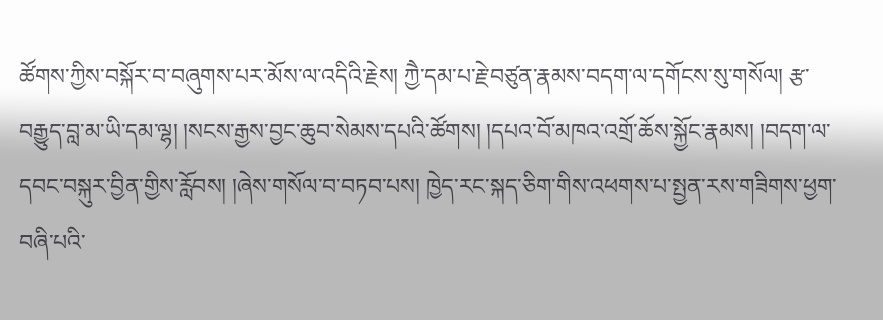ཚོགས་ཀྱིས་བསྐོར་བ་བཞུགས་པར་མོས་ལ་འདིའི་རྗེས། ཀྱཻ་དམ་པ་རྗེ་བཙུན་རྣམས་བདག་ལ་དགོངས་སུ་གསོལ། རྩ་བརྒྱུད་བླ་མ་ཡི་དམ་ལྷ། །སངས་རྒྱས་བྱང་ཆུབ་སེམས་དཔའི་ཚོགས། །དཔའ་བོ་མཁའ་འགྲོ་ཆོས་སྐྱོང་རྣམས། །བདག་ལ་དབང་བསྐུར་བྱིན་གྱིས་རློབས། །ཞེས་གསོལ་བ་བཏབ་པས། ཁྱེད་རང་སྐད་ཅིག་གིས་འཕགས་པ་སྤྱན་རས་གཟིགས་ཕྱག་བཞི་པའི་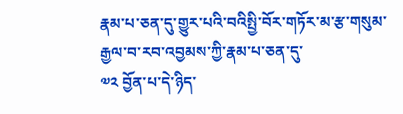རྣམ་པ་ཅན་དུ་གྱུར་པའི་བའིསྤྱི་བོར་གཏོར་མ་རྩ་གསུམ་རྒྱལ་བ་རབ་འབྱམས་ཀྱི་རྣམ་པ་ཅན་དུ་
༧༢ བྱོན་པ་དེ་ཉིད་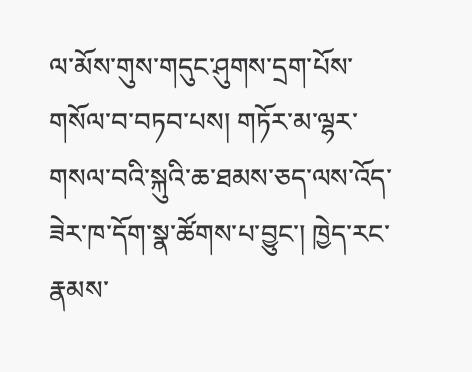ལ་མོས་གུས་གདུང་ཤུགས་དྲག་པོས་གསོལ་བ་བཏབ་པས། གཏོར་མ་ལྷར་གསལ་བའི་སྐུའི་ཆ་ཐམས་ཅད་ལས་འོད་ཟེར་ཁ་དོག་སྣ་ཚོགས་པ་བྱུང་། ཁྱེད་རང་རྣམས་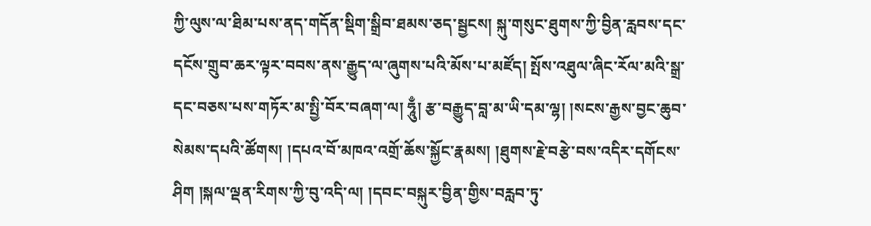ཀྱི་ལུས་ལ་ཐིམ་པས་ནད་གདོན་སྡིག་སྒྲིབ་ཐམས་ཅད་སྦྱངས། སྐུ་གསུང་ཐུགས་ཀྱི་བྱིན་རླབས་དང་དངོས་གྲུབ་ཆར་ལྟར་བབས་ནས་རྒྱུད་ལ་ཞུགས་པའི་མོས་པ་མཛོད། སྤོས་འཐུལ་ཞིང་རོལ་མའི་སྒྲ་དང་བཅས་པས་གཏོར་མ་སྤྱི་བོར་བཞག་ལ། ཧཱུྃ། རྩ་བརྒྱུད་བླ་མ་ཡི་དམ་ལྷ། །སངས་རྒྱས་བྱང་ཆུབ་སེམས་དཔའི་ཚོགས། །དཔའ་བོ་མཁའ་འགྲོ་ཆོས་སྐྱོང་རྣམས། །ཐུགས་རྗེ་བརྩེ་བས་འདིར་དགོངས་ཤིག །སྐལ་ལྡན་རིགས་ཀྱི་བུ་འདི་ལ། །དབང་བསྐུར་བྱིན་གྱིས་བརླབ་ཏུ་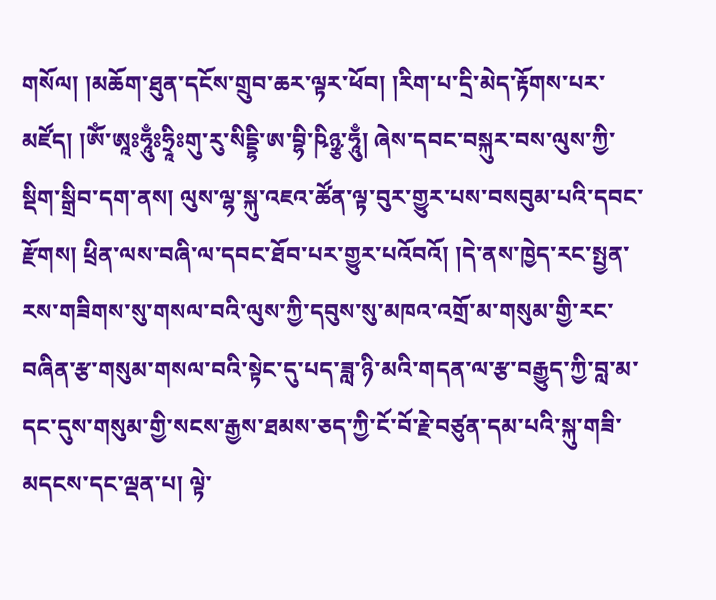གསོལ། །མཆོག་ཐུན་དངོས་གྲུབ་ཆར་ལྟར་ཕོབ། །རིག་པ་དྲི་མེད་རྟོགས་པར་མཛོད། །ༀ་ཨཱཿཧཱུྃཿཧྲཱིཿགུ་རུ་སིདྡྷི་ཨ་བྷི་ཥིཉྩ་ཧཱུྃ། ཞེས་དབང་བསྐུར་བས་ལུས་ཀྱི་སྡིག་སྒྲིབ་དག་ནས། ལུས་ལྷ་སྐུ་འཇའ་ཚོན་ལྟ་བུར་གྱུར་པས་བསབུམ་པའི་དབང་རྫོགས། ཕྲིན་ལས་བཞི་ལ་དབང་ཐོབ་པར་གྱུར་པའོབའོ། །དེ་ནས་ཁྱེད་རང་སྤྱན་རས་གཟིགས་སུ་གསལ་བའི་ལུས་ཀྱི་དབུས་སུ་མཁའ་འགྲོ་མ་གསུམ་གྱི་རང་བཞིན་རྩ་གསུམ་གསལ་བའི་སྟེང་དུ་པད་ཟླ་ཉི་མའི་གདན་ལ་རྩ་བརྒྱུད་ཀྱི་བླ་མ་དང་དུས་གསུམ་གྱི་སངས་རྒྱས་ཐམས་ཅད་ཀྱི་ངོ་བོ་རྗེ་བཙུན་དམ་པའི་སྐུ་གཟི་མདངས་དང་ལྡན་པ། ལྟེ་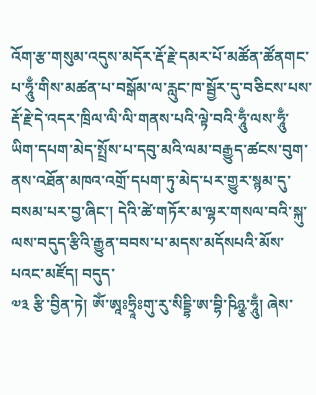འོག་རྩ་གསུམ་འདུས་མདོར་རྡོ་རྗེ་དམར་པོ་མཚོན་ཚོནགང་པ་ཧཱུྃ་གིས་མཚན་པ་བསྒོམ་ལ་རླུང་ཁ་སྦྱོར་དུ་བཅིངས་པས་རྡོ་རྗེ་དེ་འདར་ཁྲིལ་ལི་ལི་གནས་པའི་ལྟེ་བའི་ཧཱུྃ་ལས་ཧཱུྃ་ཡིག་དཔག་མེད་སྤྲོས་པ་དབུ་མའི་ལམ་བརྒྱུད་ཚངས་བུག་ནས་འཐོན་མཁའ་འགྲོ་དཔག་ཏུ་མེད་པར་གྱུར་སྙམ་དུ་བསམ་པར་བྱ་ཞིང་། དེའི་ཚེ་གཏོར་མ་ལྷར་གསལ་བའི་སྐུ་ལས་བདུད་རྩིའི་རྒྱུན་བབས་པ་མདས་མདོསཔའི་མོས་པའང་མཛོད། བདུད་
༧༣ རྩི་བྱིན་ཏེ། ༀ་ཨཱཿཧྲཱིཿགུ་རུ་སིདྡྷི་ཨ་བྷི་ཥིཉྩ་ཧཱུྃ། ཞེས་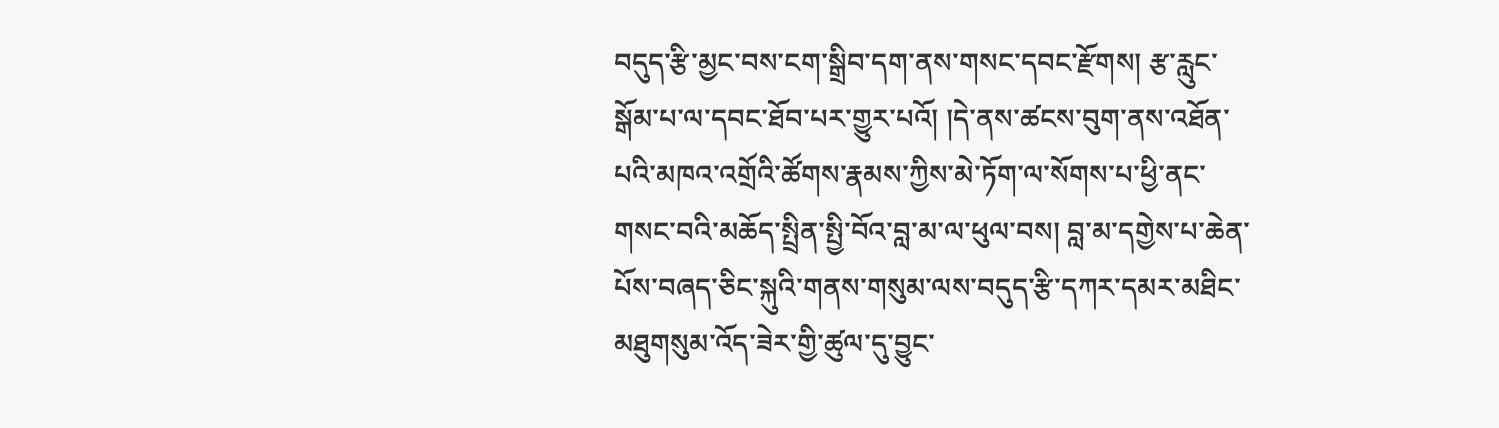བདུད་རྩི་མྱང་བས་ངག་སྒྲིབ་དག་ནས་གསང་དབང་རྫོགས། རྩ་རླུང་སྒོམ་པ་ལ་དབང་ཐོབ་པར་གྱུར་པའོ། །དེ་ནས་ཚངས་བུག་ནས་འཐོན་པའི་མཁའ་འགྲོའི་ཚོགས་རྣམས་ཀྱིས་མེ་ཏོག་ལ་སོགས་པ་ཕྱི་ནང་གསང་བའི་མཆོད་སྤྲིན་སྤྱི་བོའ་བླ་མ་ལ་ཕུལ་བས། བླ་མ་དགྱེས་པ་ཆེན་པོས་བཞད་ཅིང་སྐུའི་གནས་གསུམ་ལས་བདུད་རྩི་དཀར་དམར་མཐིང་མཐུགསུམ་འོད་ཟེར་གྱི་ཚུལ་དུ་བྱུང་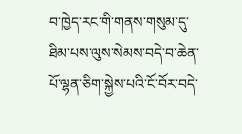བ་ཁྱེད་རང་གི་གནས་གསུམ་དུ་ཐིམ་པས་ལུས་སེམས་བདེ་བ་ཆེན་པོ་ལྷན་ཅིག་སྐྱེས་པའི་ངོ་བོར་བདེ་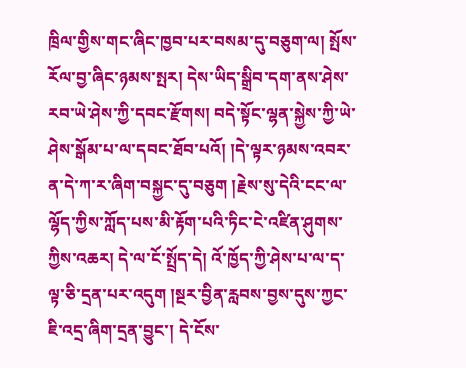ཁྲིལ་གྱིས་གང་ཞིང་ཁྱབ་པར་བསམ་དུ་བཅུག་ལ། སྤོས་རོལ་བྱ་ཞིང་ཉམས་སྤར། དེས་ཡིད་སྒྲིབ་དག་ནས་ཤེས་རབ་ཡེ་ཤེས་ཀྱི་དབང་རྫོགས། བདེ་སྟོང་ལྷན་སྐྱེས་ཀྱི་ཡེ་ཤེས་སྒོམ་པ་ལ་དབང་ཐོབ་པའོ། །དེ་ལྟར་ཉམས་འབར་ན་དེ་ཀ་ར་ཞིག་བསྐྱང་དུ་བཅུག །རྗེས་སུ་དེའི་ངང་ལ་ལྷོད་ཀྱིས་ཀློད་པས་མི་རྟོག་པའི་ཏིང་ངེ་འཛིན་ཤུགས་ཀྱིས་འཆར། དེ་ལ་ངོ་སྤྲོད་དེ། འོ་ཁྱོད་ཀྱི་ཤེས་པ་ལ་ད་ལྟ་ཅི་དྲན་པར་འདུག །སྔར་བྱིན་རླབས་བྱས་དུས་ཀྱང་ཇི་འདྲ་ཞིག་དྲན་བྱུང་། དེ་ངོས་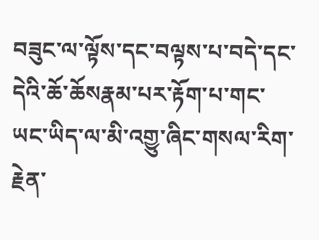བཟུང་ལ་ལྟོས་དང་བལྟས་པ་བདེ་དང་དེའི་ཆོ་ཆོསརྣམ་པར་རྟོག་པ་གང་ཡང་ཡིད་ལ་མི་འགྱུ་ཞིང་གསལ་རིག་རྗེན་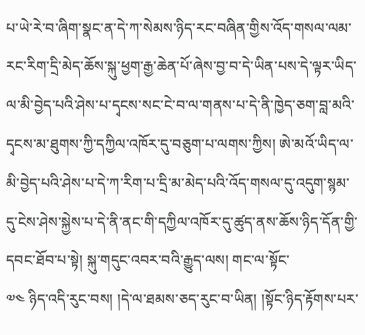པ་ཡེ་རེ་བ་ཞིག་སྣང་ན་དེ་ཀ་སེམས་ཉིད་རང་བཞིན་གྱིས་འོད་གསལ་ལམ་རང་རིག་དྲི་མེད་ཆོས་སྐུ་ཕྱག་རྒྱ་ཆེན་པོ་ཞེས་བྱ་བ་དེ་ཡིན་པས་དེ་ལྟར་ཡིད་ལ་མི་བྱེད་པའི་ཤེས་པ་དྭངས་སང་ངེ་བ་ལ་གནས་པ་དེ་ནི་ཁྱེད་ཅག་བླ་མའི་དྭངས་མ་ཐུགས་ཀྱི་དཀྱིལ་འཁོར་དུ་བཅུག་པ་ལགས་ཀྱིས། ཨེ་མའོ་ཡིད་ལ་མི་བྱེད་པའི་ཤེས་པ་དེ་ཀ་རིག་པ་དྲི་མ་མེད་པའི་འོད་གསལ་དུ་འདུག་སྙམ་དུ་ངེས་ཤེས་སྐྱེས་པ་དེ་ནི་ནང་གི་དཀྱིལ་འཁོར་དུ་ཚུད་ནས་ཆོས་ཉིད་དོན་གྱི་དབང་ཐོབ་པ་སྟེ། སྐུ་གདུང་འབར་བའི་རྒྱུད་ལས། གང་ལ་སྟོང་
༧༤ ཉིད་འདི་རུང་བས། །དེ་ལ་ཐམས་ཅད་རུང་བ་ཡིན། །སྟོང་ཉིད་རྟོགས་པར་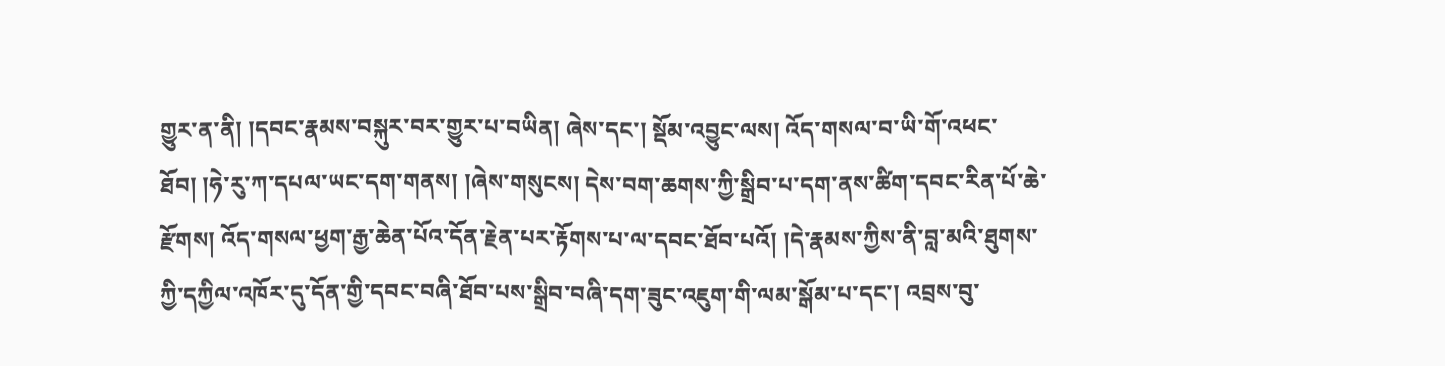གྱུར་ན་ནི། །དབང་རྣམས་བསྐུར་བར་གྱུར་པ་བཡིན། ཞེས་དང་། སྡོམ་འབྱུང་ལས། འོད་གསལ་བ་ཡི་གོ་འཕང་ཐོབ། །ཧེ་རུ་ཀ་དཔལ་ཡང་དག་གནས། །ཞེས་གསུངས། དེས་བག་ཆགས་ཀྱི་སྒྲིབ་པ་དག་ནས་ཚིག་དབང་རིན་པོ་ཆེ་རྫོགས། འོད་གསལ་ཕྱག་རྒྱ་ཆེན་པོའ་དོན་རྗེན་པར་རྟོགས་པ་ལ་དབང་ཐོབ་པའོ། །དེ་རྣམས་ཀྱིས་ནི་བླ་མའི་ཐུགས་ཀྱི་དཀྱིལ་འཁོར་དུ་དོན་གྱི་དབང་བཞི་ཐོབ་པས་སྒྲིབ་བཞི་དག་ཟུང་འཇུག་གི་ལམ་སྒོམ་པ་དང་། འབྲས་བུ་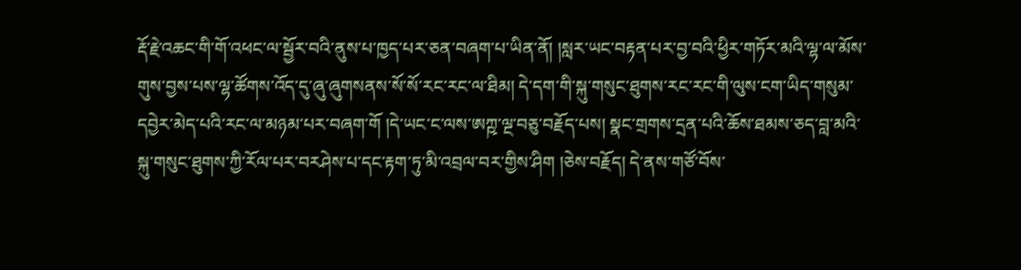རྡོ་རྗེ་འཆང་གི་གོ་འཕང་ལ་སྦྱོར་བའི་ནུས་པ་ཁྱད་པར་ཅན་བཞག་པ་ཡིན་ནོ། །སླར་ཡང་བརྟན་པར་བྱ་བའི་ཕྱིར་གཏོར་མའི་ལྷ་ལ་མོས་གུས་བྱས་པས་ལྷ་ཚོགས་འོད་དུ་ཞུ་ཞུགསནས་སོ་སོ་རང་རང་ལ་ཐིམ། དེ་དག་གི་སྐུ་གསུང་ཐུགས་རང་རང་གི་ལུས་ངག་ཡིད་གསུམ་དབྱེར་མེད་པའི་རང་ལ་མཉམ་པར་བཞག་གོ །དེ་ཡང་ང་ལས་ཨཀྵ་ལྔ་བཅུ་བརྗོད་པས། སྣང་གྲགས་དྲན་པའི་ཆོས་ཐམས་ཅད་བླ་མའི་སྐུ་གསུང་ཐུགས་ཀྱི་རོལ་པར་བརཤེས་པ་དང་རྟག་ཏུ་མི་འབྲལ་བར་གྱིས་ཤིག །ཅེས་བརྗོད། དེ་ནས་གཙོ་བོས་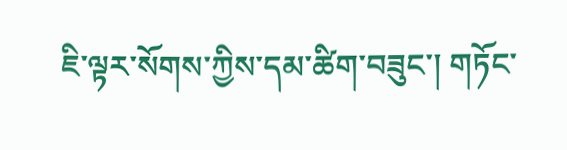ཇི་ལྟར་སོགས་ཀྱིས་དམ་ཚིག་བཟུང་། གཏོང་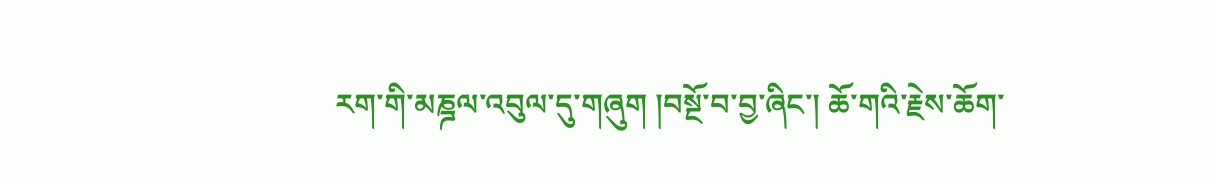རག་གི་མཎྜལ་འབུལ་དུ་གཞུག །བསྔོ་བ་བྱ་ཞིང་། ཆོ་གའི་རྗེས་ཆོག་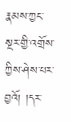རྣམས་ཀྱང་སྔར་གྱི་འགྲོས་ཀྱིས་ཤེས་པར་བྱའོ། །དར་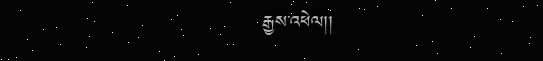རྒྱས་འཕེལ།།